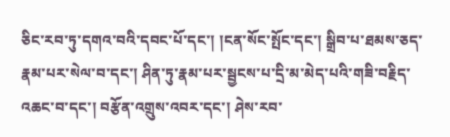ཅིང་རབ་ཏུ་དགའ་བའི་དབང་པོ་དང་། །ངན་སོང་སྤོང་དང་། སྒྲིབ་པ་ཐམས་ཅད་རྣམ་པར་སེལ་བ་དང་། ཤིན་ཏུ་རྣམ་པར་སྦྱངས་པ་དྲི་མ་མེད་པའི་གཟི་བརྗིད་འཆང་བ་དང་། བརྩོན་འགྲུས་འབར་དང་། ཤེས་རབ་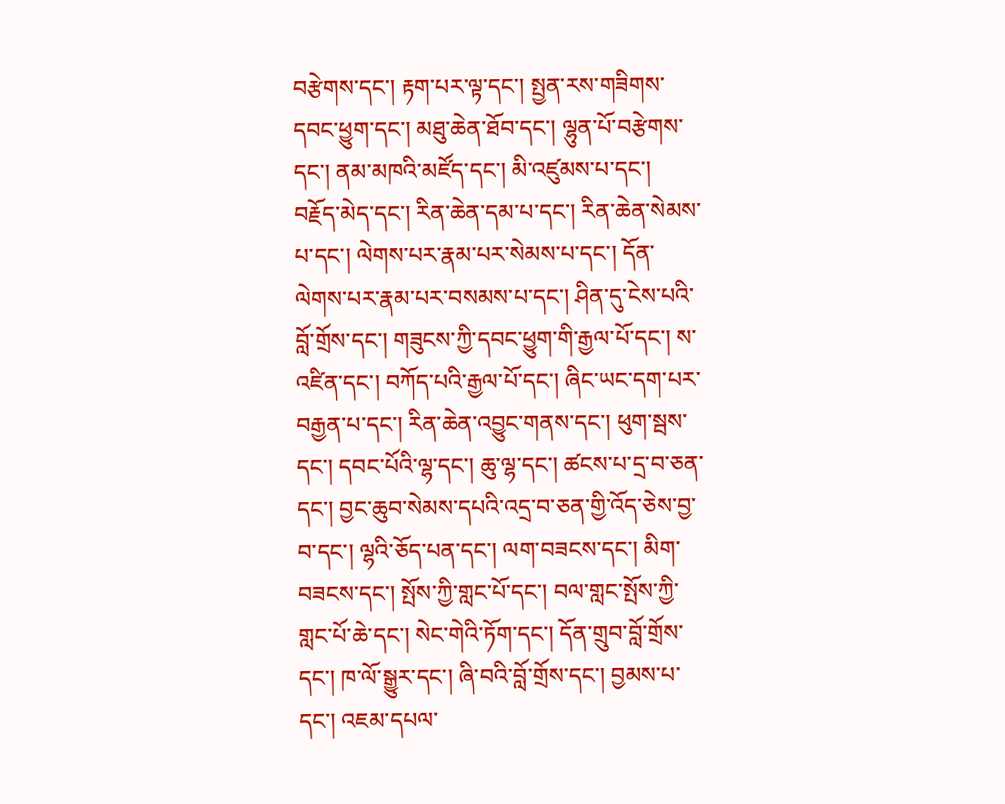བརྩེགས་དང་། རྟག་པར་ལྟ་དང་། སྤྱན་རས་གཟིགས་དབང་ཕྱུག་དང་། མཐུ་ཆེན་ཐོབ་དང་། ལྷུན་པོ་བརྩེགས་དང་། ནམ་མཁའི་མཛོད་དང་། མི་འཛུམས་པ་དང་། བརྗོད་མེད་དང་། རིན་ཆེན་དམ་པ་དང་། རིན་ཆེན་སེམས་པ་དང་། ལེགས་པར་རྣམ་པར་སེམས་པ་དང་། དོན་ལེགས་པར་རྣམ་པར་བསམས་པ་དང་། ཤིན་དུ་ངེས་པའི་བློ་གྲོས་དང་། གཟུངས་ཀྱི་དབང་ཕྱུག་གི་རྒྱལ་པོ་དང་། ས་འཛིན་དང་། བཀོད་པའི་རྒྱལ་པོ་དང་། ཞིང་ཡང་དག་པར་བརྒྱན་པ་དང་། རིན་ཆེན་འབྱུང་གནས་དང་། ཕུག་སྦས་དང་། དབང་པོའི་ལྷ་དང་། ཆུ་ལྷ་དང་། ཚངས་པ་དྲ་བ་ཅན་དང་། བྱང་ཆུབ་སེམས་དཔའི་འདྲ་བ་ཅན་གྱི་འོད་ཅེས་བྱ་བ་དང་། ལྷའི་ཅོད་པན་དང་། ལག་བཟངས་དང་། མིག་བཟངས་དང་། སྤོས་ཀྱི་གླང་པོ་དང་། བལ་གླང་སྤོས་ཀྱི་གླང་པོ་ཆེ་དང་། སེང་གེའི་ཏོག་དང་། དོན་གྲུབ་བློ་གྲོས་དང་། ཁ་ལོ་སྒྱུར་དང་། ཞི་བའི་བློ་གྲོས་དང་། བྱམས་པ་དང་། འཇམ་དཔལ་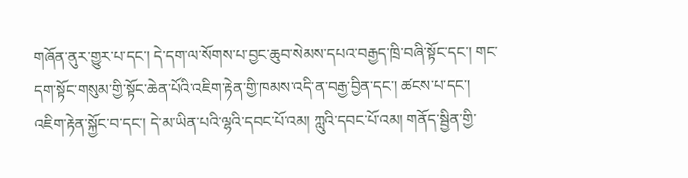གཞོན་ནུར་གྱུར་པ་དང་། དེ་དག་ལ་སོགས་པ་བྱང་ཆུབ་སེམས་དཔའ་བརྒྱད་ཁྲི་བཞི་སྟོང་དང་། གང་དག་སྟོང་གསུམ་གྱི་སྟོང་ཆེན་པོའི་འཇིག་རྟེན་གྱི་ཁམས་འདི་ན་བརྒྱ་བྱིན་དང་། ཚངས་པ་དང་། འཇིག་རྟེན་སྐྱོང་བ་དང་། དེ་མ་ཡིན་པའི་ལྷའི་དབང་པོ་འམ། ཀླུའི་དབང་པོ་འམ། གནོད་སྦྱིན་གྱི་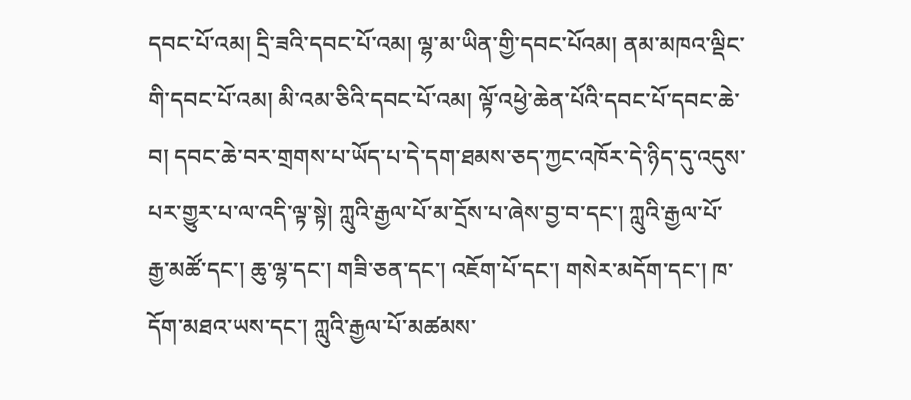དབང་པོ་འམ། དྲི་ཟའི་དབང་པོ་འམ། ལྷ་མ་ཡིན་གྱི་དབང་པོའམ། ནམ་མཁའ་ལྡིང་གི་དབང་པོ་འམ། མི་འམ་ཅིའི་དབང་པོ་འམ། ལྟོ་འཕྱེ་ཆེན་པོའི་དབང་པོ་དབང་ཆེ་བ། དབང་ཆེ་བར་གྲགས་པ་ཡོད་པ་དེ་དག་ཐམས་ཅད་ཀྱང་འཁོར་དེ་ཉིད་དུ་འདུས་པར་གྱུར་པ་ལ་འདི་ལྟ་སྟེ། ཀླུའི་རྒྱལ་པོ་མ་དྲོས་པ་ཞེས་བྱ་བ་དང་། ཀླུའི་རྒྱལ་པོ་རྒྱ་མཚོ་དང་། ཆུ་ལྷ་དང་། གཟི་ཅན་དང་། འཇོག་པོ་དང་། གསེར་མདོག་དང་། ཁ་དོག་མཐའ་ཡས་དང་། ཀླུའི་རྒྱལ་པོ་མཚམས་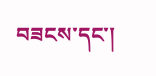བཟངས་དང་།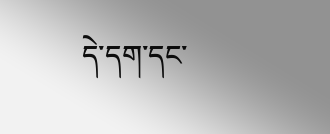དེ་དག་དང་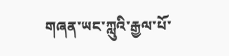གཞན་ཡང་ཀླུའི་རྒྱལ་པོ་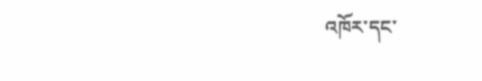འཁོར་དང་